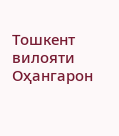Тошкент вилояти Оҳангарон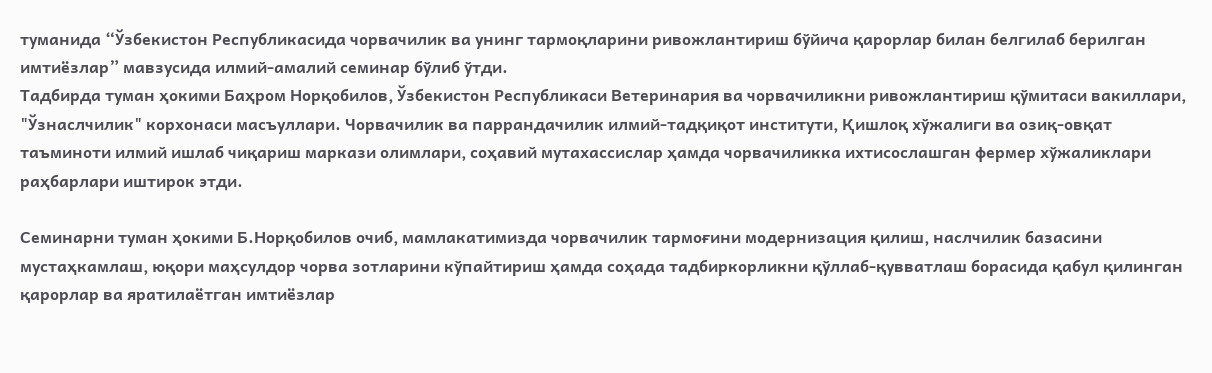туманида “Ўзбекистон Республикасида чорвачилик ва унинг тармоқларини ривожлантириш бўйича қарорлар билан белгилаб берилган имтиёзлар” мавзусида илмий-амалий семинар бўлиб ўтди.
Тадбирда туман ҳокими Баҳром Норқобилов, Ўзбекистон Республикаси Ветеринария ва чорвачиликни ривожлантириш қўмитаси вакиллари, "Ўзнаслчилик" корхонаси масъуллари. Чорвачилик ва паррандачилик илмий-тадқиқот институти, Қишлоқ хўжалиги ва озиқ-овқат таъминоти илмий ишлаб чиқариш маркази олимлари, соҳавий мутахассислар ҳамда чорвачиликка ихтисослашган фермер хўжаликлари раҳбарлари иштирок этди.

Семинарни туман ҳокими Б.Норқобилов очиб, мамлакатимизда чорвачилик тармоғини модернизация қилиш, наслчилик базасини мустаҳкамлаш, юқори маҳсулдор чорва зотларини кўпайтириш ҳамда соҳада тадбиркорликни қўллаб-қувватлаш борасида қабул қилинган қарорлар ва яратилаётган имтиёзлар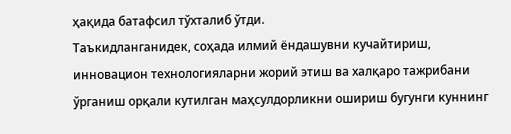ҳақида батафсил тўхталиб ўтди.
Таъкидланганидек, соҳада илмий ёндашувни кучайтириш, инновацион технологияларни жорий этиш ва халқаро тажрибани ўрганиш орқали кутилган маҳсулдорликни ошириш бугунги куннинг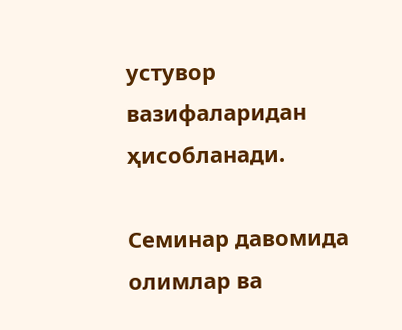устувор вазифаларидан ҳисобланади.

Семинар давомида олимлар ва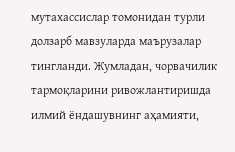мутахассислар томонидан турли долзарб мавзуларда маърузалар тингланди. Жумладан, чорвачилик тармоқларини ривожлантиришда илмий ёндашувнинг аҳамияти,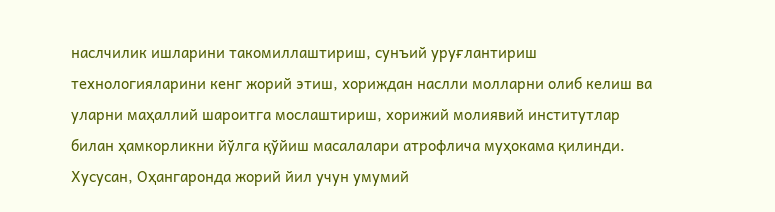наслчилик ишларини такомиллаштириш, сунъий уруғлантириш технологияларини кенг жорий этиш, хориждан наслли молларни олиб келиш ва уларни маҳаллий шароитга мослаштириш, хорижий молиявий институтлар билан ҳамкорликни йўлга қўйиш масалалари атрофлича муҳокама қилинди.
Хусусан, Оҳангаронда жорий йил учун умумий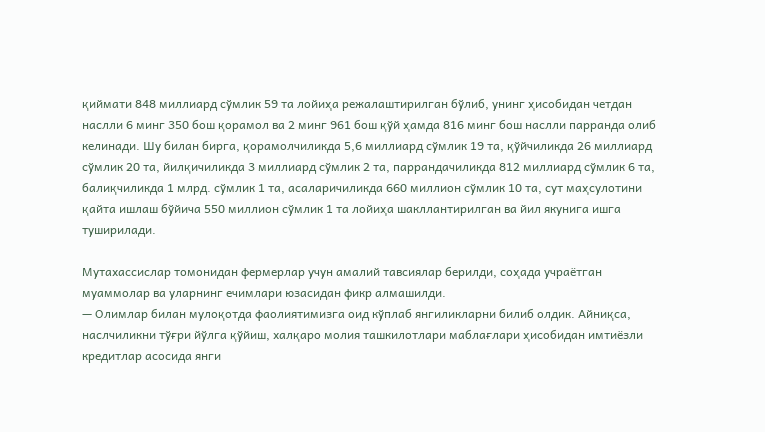қиймати 848 миллиард сўмлик 59 та лойиҳа режалаштирилган бўлиб, унинг ҳисобидан четдан наслли 6 минг 350 бош қорамол ва 2 минг 961 бош қўй ҳамда 816 минг бош наслли парранда олиб келинади. Шу билан бирга, қорамолчиликда 5,6 миллиард сўмлик 19 та, қўйчиликда 26 миллиард сўмлик 20 та, йилқичиликда 3 миллиард сўмлик 2 та, паррандачиликда 812 миллиард сўмлик 6 та, балиқчиликда 1 млрд. сўмлик 1 та, асаларичиликда 660 миллион сўмлик 10 та, сут маҳсулотини қайта ишлаш бўйича 550 миллион сўмлик 1 та лойиҳа шакллантирилган ва йил якунига ишга туширилади.

Мутахассислар томонидан фермерлар учун амалий тавсиялар берилди, соҳада учраётган муаммолар ва уларнинг ечимлари юзасидан фикр алмашилди.
— Олимлар билан мулоқотда фаолиятимизга оид кўплаб янгиликларни билиб олдик. Айниқса, наслчиликни тўғри йўлга қўйиш, халқаро молия ташкилотлари маблағлари ҳисобидан имтиёзли кредитлар асосида янги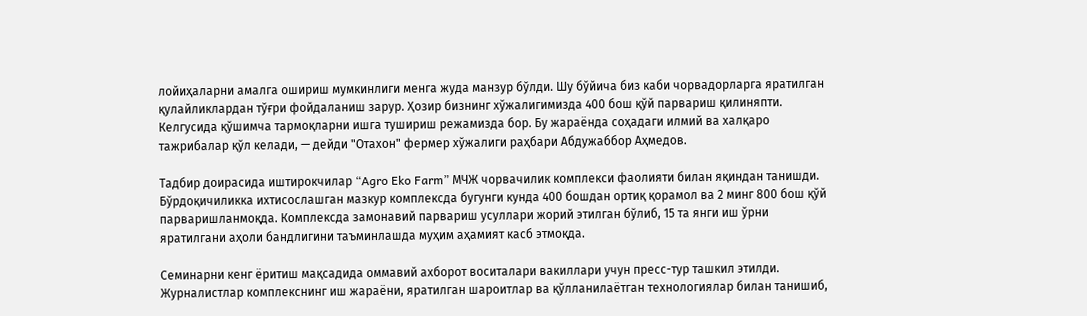лойиҳаларни амалга ошириш мумкинлиги менга жуда манзур бўлди. Шу бўйича биз каби чорвадорларга яратилган қулайликлардан тўғри фойдаланиш зарур. Ҳозир бизнинг хўжалигимизда 400 бош қўй парвариш қилиняпти. Келгусида қўшимча тармоқларни ишга тушириш режамизда бор. Бу жараёнда соҳадаги илмий ва халқаро тажрибалар қўл келади, — дейди "Отахон" фермер хўжалиги раҳбари Абдужаббор Аҳмедов.

Тадбир доирасида иштирокчилар “Agro Eko Farm” МЧЖ чорвачилик комплекси фаолияти билан яқиндан танишди. Бўрдоқичиликка ихтисослашган мазкур комплексда бугунги кунда 400 бошдан ортиқ қорамол ва 2 минг 800 бош қўй парваришланмоқда. Комплексда замонавий парвариш усуллари жорий этилган бўлиб, 15 та янги иш ўрни яратилгани аҳоли бандлигини таъминлашда муҳим аҳамият касб этмоқда.

Семинарни кенг ёритиш мақсадида оммавий ахборот воситалари вакиллари учун пресс-тур ташкил этилди. Журналистлар комплекснинг иш жараёни, яратилган шароитлар ва қўлланилаётган технологиялар билан танишиб,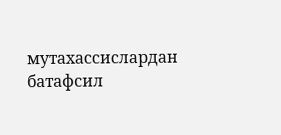мутахассислардан батафсил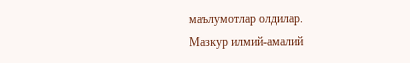маълумотлар олдилар.
Мазкур илмий-амалий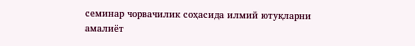семинар чорвачилик соҳасида илмий ютуқларни амалиёт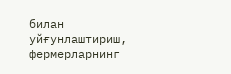билан уйғунлаштириш, фермерларнинг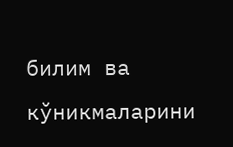билим ва кўникмаларини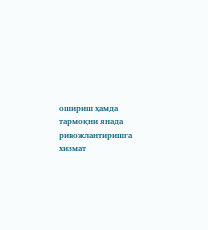ошириш ҳамда тармоқни янада ривожлантиришга хизмат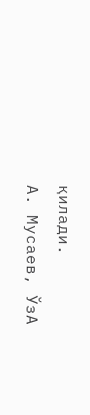қилади.
А. Мусаев, ЎзА